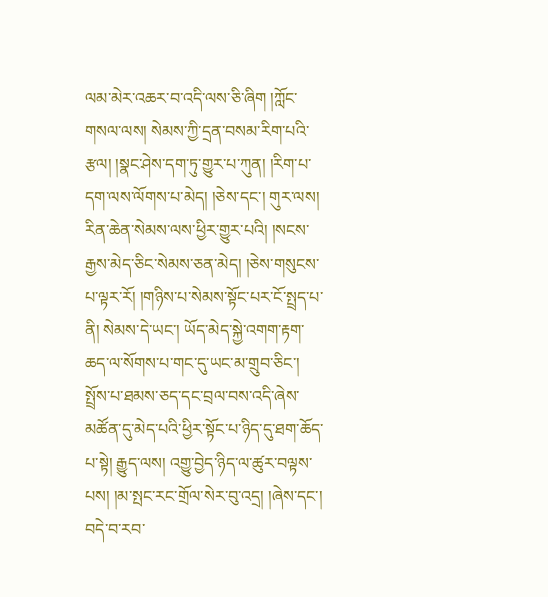ལམ་མེར་འཆར་བ་འདི་ལས་ཅི་ཞིག །ཀློང་གསལ་ལས། སེམས་ཀྱི་དྲན་བསམ་རིག་པའི་རྩལ། །སྣང་ཤེས་དག་ཏུ་གྱུར་པ་ཀུན། །རིག་པ་དག་ལས་ལོགས་པ་མེད། །ཅེས་དང་། གུར་ལས། རིན་ཆེན་སེམས་ལས་ཕྱིར་གྱུར་པའི། །སངས་རྒྱས་མེད་ཅིང་སེམས་ཅན་མེད། །ཅེས་གསུངས་པ་ལྟར་རོ། །གཉིས་པ་སེམས་སྟོང་པར་ངོ་སྤྲད་པ་ནི། སེམས་དེ་ཡང་། ཡོད་མེད་སྐྱེ་འགག་རྟག་ཆད་ལ་སོགས་པ་གང་དུ་ཡང་མ་གྲུབ་ཅིང་། སྤྲོས་པ་ཐམས་ཅད་དང་བྲལ་བས་འདི་ཞེས་མཚོན་དུ་མེད་པའི་ཕྱིར་སྟོང་པ་ཉིད་དུ་ཐག་ཆོད་པ་སྟེ། རྒྱུད་ལས། འགྱུ་བྱེད་ཉིད་ལ་ཚུར་བལྟས་པས། །མ་སྤང་རང་གྲོལ་སེར་བུ་འདྲ། །ཞེས་དང་། བདེ་བ་རབ་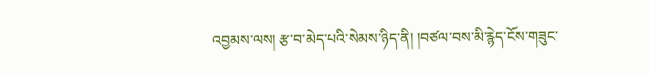འབྱམས་ལས། རྩ་བ་མེད་པའི་སེམས་ཉིད་ནི། །བཙལ་བས་མི་རྙེད་ངོས་གཟུང་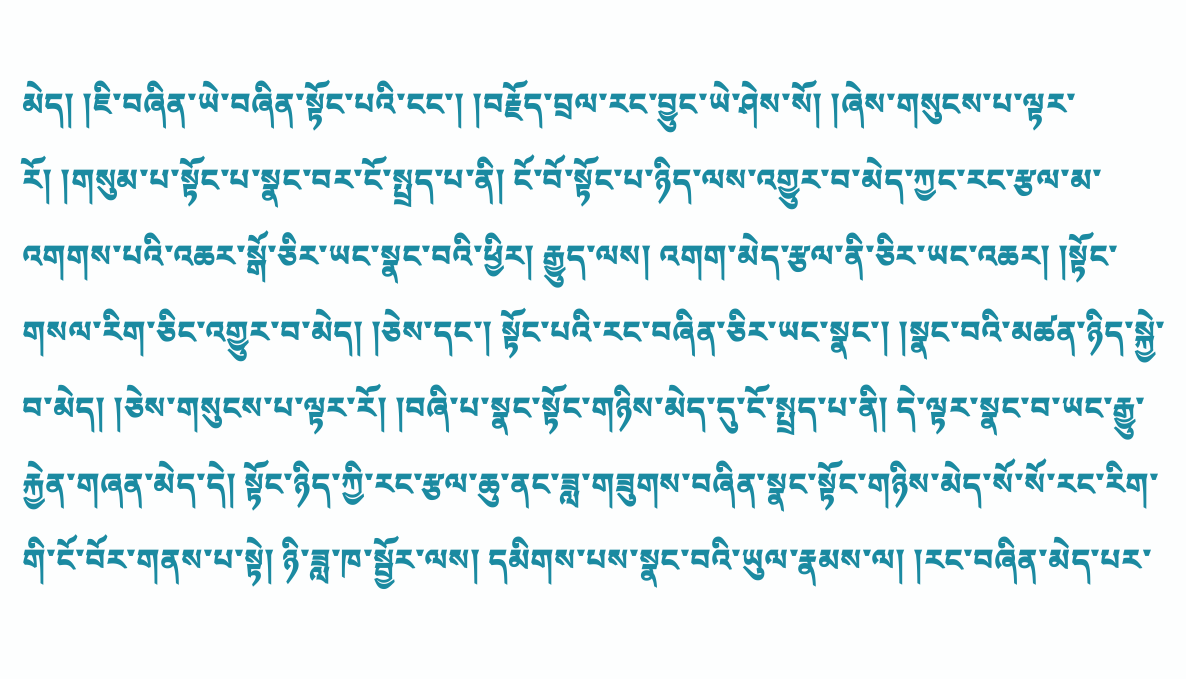མེད། །ཇི་བཞིན་ཡེ་བཞིན་སྟོང་པའི་ངང་། །བརྗོད་བྲལ་རང་བྱུང་ཡེ་ཤེས་སོ། །ཞེས་གསུངས་པ་ལྟར་རོ། །གསུམ་པ་སྟོང་པ་སྣང་བར་ངོ་སྤྲད་པ་ནི། ངོ་བོ་སྟོང་པ་ཉིད་ལས་འགྱུར་བ་མེད་ཀྱང་རང་རྩལ་མ་འགགས་པའི་འཆར་སྒོ་ཅིར་ཡང་སྣང་བའི་ཕྱིར། རྒྱུད་ལས། འགག་མེད་རྩལ་ནི་ཅིར་ཡང་འཆར། །སྟོང་གསལ་རིག་ཅིང་འགྱུར་བ་མེད། །ཅེས་དང་། སྟོང་པའི་རང་བཞིན་ཅིར་ཡང་སྣང་། །སྣང་བའི་མཚན་ཉིད་སྐྱེ་བ་མེད། །ཅེས་གསུངས་པ་ལྟར་རོ། །བཞི་པ་སྣང་སྟོང་གཉིས་མེད་དུ་ངོ་སྤྲད་པ་ནི། དེ་ལྟར་སྣང་བ་ཡང་རྒྱུ་རྐྱེན་གཞན་མེད་དེ། སྟོང་ཉིད་ཀྱི་རང་རྩལ་ཆུ་ནང་ཟླ་གཟུགས་བཞིན་སྣང་སྟོང་གཉིས་མེད་སོ་སོ་རང་རིག་གི་ངོ་བོར་གནས་པ་སྟེ། ཉི་ཟླ་ཁ་སྦྱོར་ལས། དམིགས་པས་སྣང་བའི་ཡུལ་རྣམས་ལ། །རང་བཞིན་མེད་པར་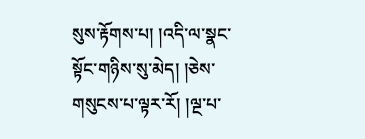སུས་རྟོགས་པ། །འདི་ལ་སྣང་སྟོང་གཉིས་སུ་མེད། །ཅེས་གསུངས་པ་ལྟར་རོ། །ལྔ་པ་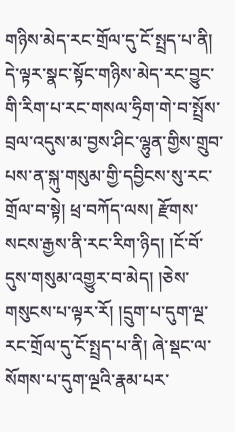གཉིས་མེད་རང་གྲོལ་དུ་ངོ་སྤྲད་པ་ནི། དེ་ལྟར་སྣང་སྟོང་གཉིས་མེད་རང་བྱུང་གི་རིག་པ་རང་གསལ་ཧྲིག་གེ་བ་སྤྲོས་བྲལ་འདུས་མ་བྱས་ཤིང་ལྷུན་གྱིས་གྲུབ་པས་ན་སྐུ་གསུམ་གྱི་དབྱིངས་སུ་རང་གྲོལ་བ་སྟེ། ཕྲ་བཀོད་ལས། རྫོགས་སངས་རྒྱས་ནི་རང་རིག་ཉིད། །ངོ་བོ་དུས་གསུམ་འགྱུར་བ་མེད། །ཅེས་གསུངས་པ་ལྟར་རོ། །དྲུག་པ་དུག་ལྔ་རང་གྲོལ་དུ་ངོ་སྤྲད་པ་ནི། ཞེ་སྡང་ལ་སོགས་པ་དུག་ལྔའི་རྣམ་པར་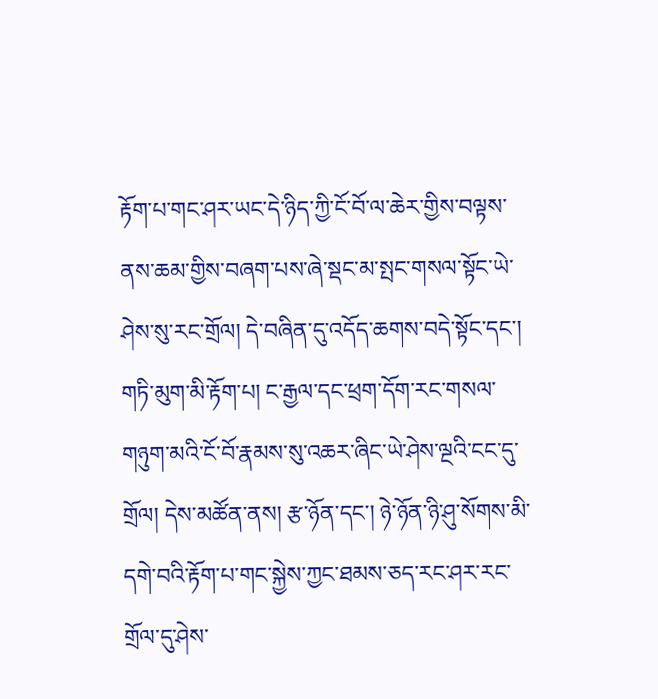རྟོག་པ་གང་ཤར་ཡང་དེ་ཉིད་ཀྱི་ངོ་བོ་ལ་ཆེར་གྱིས་བལྟས་ནས་ཆམ་གྱིས་བཞག་པས་ཞེ་སྡང་མ་སྤང་གསལ་སྟོང་ཡེ་ཤེས་སུ་རང་གྲོལ། དེ་བཞིན་དུ་འདོད་ཆགས་བདེ་སྟོང་དང་། གཏི་མུག་མི་རྟོག་པ། ང་རྒྱལ་དང་ཕྲག་དོག་རང་གསལ་གཉུག་མའི་ངོ་བོ་རྣམས་སུ་འཆར་ཞིང་ཡེ་ཤེས་ལྔའི་ངང་དུ་གྲོལ། དེས་མཚོན་ནས། རྩ་ཉོན་དང་། ཉེ་ཉོན་ཉི་ཤུ་སོགས་མི་དགེ་བའི་རྟོག་པ་གང་སྐྱེས་ཀྱང་ཐམས་ཅད་རང་ཤར་རང་གྲོལ་དུ་ཤེས་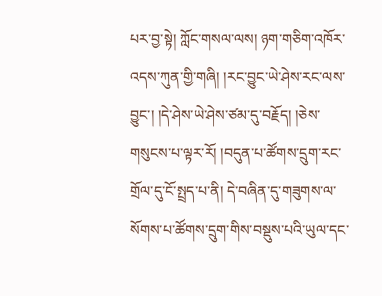པར་བྱ་སྟེ། ཀློང་གསལ་ལས། ཉག་གཅིག་འཁོར་འདས་ཀུན་གྱི་གཞི། །རང་བྱུང་ཡེ་ཤེས་རང་ལས་བྱུང་། །དེ་ཤེས་ཡེ་ཤེས་ཙམ་དུ་བརྗོད། །ཅེས་གསུངས་པ་ལྟར་རོ། །བདུན་པ་ཚོགས་དྲུག་རང་གྲོལ་དུ་ངོ་སྤྲད་པ་ནི། དེ་བཞིན་དུ་གཟུགས་ལ་སོགས་པ་ཚོགས་དྲུག་གིས་བསྡུས་པའི་ཡུལ་དང་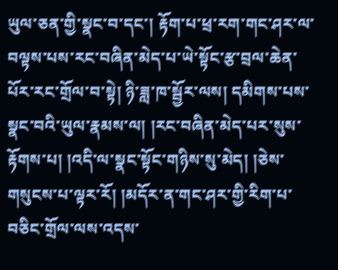ཡུལ་ཅན་གྱི་སྣང་བ་དང་། རྟོག་པ་ཕྲ་རག་གང་ཤར་ལ་བལྟས་པས་རང་བཞིན་མེད་པ་ཡེ་སྟོང་རྩ་བྲལ་ཆེན་པོར་རང་གྲོལ་བ་སྟེ། ཉི་ཟླ་ཁ་སྦྱོར་ལས། དམིགས་པས་སྣང་བའི་ཡུལ་རྣམས་ལ། །རང་བཞིན་མེད་པར་སུས་རྟོགས་པ། །འདི་ལ་སྣང་སྟོང་གཉིས་སུ་མེད། །ཅེས་གསུངས་པ་ལྟར་རོ། །མདོར་ན་གང་ཤར་གྱི་རིག་པ་བཅིང་གྲོལ་ལས་འདས་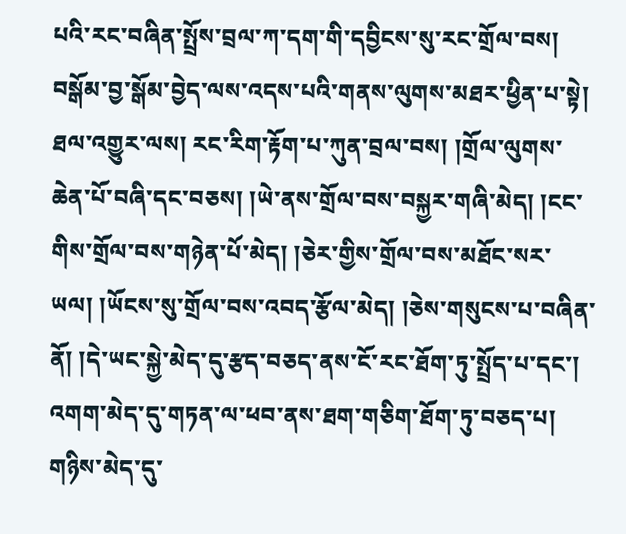པའི་རང་བཞིན་སྤྲོས་བྲལ་ཀ་དག་གི་དབྱིངས་སུ་རང་གྲོལ་བས། བསྒོམ་བྱ་སྒོམ་བྱེད་ལས་འདས་པའི་གནས་ལུགས་མཐར་ཕྱིན་པ་སྟེ། ཐལ་འགྱུར་ལས། རང་རིག་རྟོག་པ་ཀུན་བྲལ་བས། །གྲོལ་ལུགས་ཆེན་པོ་བཞི་དང་བཅས། །ཡེ་ནས་གྲོལ་བས་བསྐྱར་གཞི་མེད། །ངང་གིས་གྲོལ་བས་གཉེན་པོ་མེད། །ཅེར་གྱིས་གྲོལ་བས་མཐོང་སར་ཡལ། །ཡོངས་སུ་གྲོལ་བས་འབད་རྩོལ་མེད། །ཅེས་གསུངས་པ་བཞིན་ནོ། །དེ་ཡང་སྐྱེ་མེད་དུ་རྩད་བཅད་ནས་ངོ་རང་ཐོག་ཏུ་སྤྲོད་པ་དང་། འགག་མེད་དུ་གཏན་ལ་ཕབ་ནས་ཐག་གཅིག་ཐོག་ཏུ་བཅད་པ། གཉིས་མེད་དུ་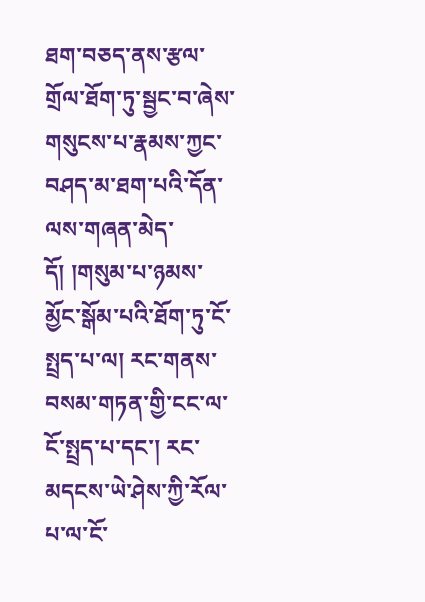ཐག་བཅད་ནས་རྩལ་གྲོལ་ཐོག་ཏུ་སྦྱང་བ་ཞེས་གསུངས་པ་རྣམས་ཀྱང་བཤད་མ་ཐག་པའི་དོན་ལས་གཞན་མེད་དོ། །གསུམ་པ་ཉམས་མྱོང་སྒོམ་པའི་ཐོག་ཏུ་ངོ་སྤྲད་པ་ལ། རང་གནས་བསམ་གཏན་གྱི་ངང་ལ་ངོ་སྤྲད་པ་དང་། རང་མདངས་ཡེ་ཤེས་ཀྱི་རོལ་པ་ལ་ངོ་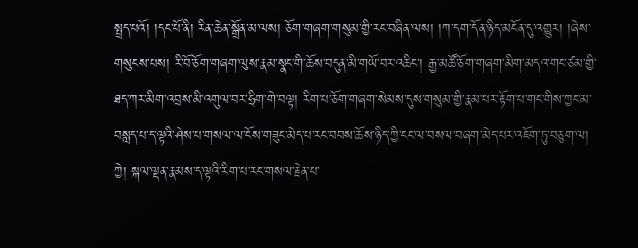སྤྲད་པའོ། །དང་པོ་ནི། རིན་ཆེན་སྒྲོན་མ་ལས། ཅོག་གཞག་གསུམ་གྱི་རང་བཞིན་ལས། །ཀ་དག་དོན་ཉིད་མངོན་དུ་འགྱུར། །ཞེས་གསུངས་པས། རི་བོ་ཅོག་གཞག་ལུས་རྣམ་སྣང་གི་ཆོས་བདུན་མི་གཡོ་བར་འཆིང་། རྒྱ་མཚོ་ཅོག་གཞག་མིག་མདའ་གང་ཙམ་གྱི་ཐད་ཀར་མིག་འབྲས་མི་འགུལ་བར་ཧྲིག་གེ་བལྟ། རིག་པ་ཅོག་གཞག་སེམས་དུས་གསུམ་གྱི་རྣམ་པར་རྟོག་པ་གང་གིས་ཀྱང་མ་བསླད་པ་ད་ལྟའི་ཤེས་པ་གསལ་ལ་ངོས་གཟུང་མེད་པ་རང་བབས་ཆོས་ཉིད་ཀྱི་ངང་ལ་བསལ་བཞག་མེད་པར་འཇོག་ཏུ་བཅུག་ལ། ཀྱེ། སྐལ་ལྡན་རྣམས་ད་ལྟའི་རིག་པ་རང་གསལ་རྗེན་པ་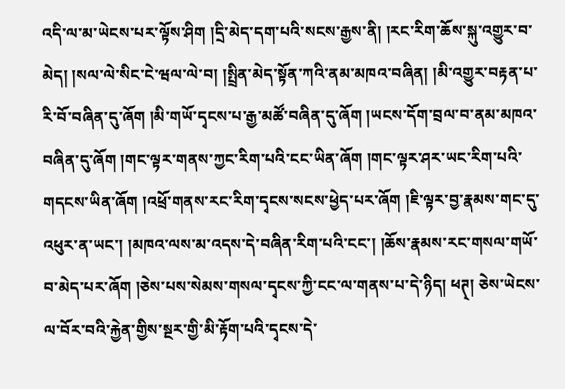འདི་ལ་མ་ཡེངས་པར་ལྟོས་ཤིག །དྲི་མེད་དག་པའི་སངས་རྒྱས་ནི། །རང་རིག་ཆོས་སྐུ་འགྱུར་བ་མེད། །སལ་ལེ་སིང་ངེ་ཝལ་ལེ་བ། །སྤྲིན་མེད་སྟོན་ཀའི་ནམ་མཁའ་བཞིན། །མི་འགྱུར་བརྟན་པ་རི་བོ་བཞིན་དུ་ཞོག །མི་གཡོ་དྭངས་པ་རྒྱ་མཚོ་བཞིན་དུ་ཞོག །ཡངས་དོག་བྲལ་བ་ནམ་མཁའ་བཞིན་དུ་ཞོག །གང་ལྟར་གནས་ཀྱང་རིག་པའི་ངང་ཡིན་ཞོག །གང་ལྟར་ཤར་ཡང་རིག་པའི་གདངས་ཡིན་ཞོག །འཕྲོ་གནས་རང་རིག་དྭངས་སངས་ཕྱེད་པར་ཞོག །ཇི་ལྟར་བྱ་རྣམས་གང་དུ་འཕུར་ན་ཡང་། །མཁའ་ལས་མ་འདས་དེ་བཞིན་རིག་པའི་ངང་། །ཆོས་རྣམས་རང་གསལ་གཡོ་བ་མེད་པར་ཞོག །ཅེས་པས་སེམས་གསལ་དྭངས་ཀྱི་ངང་ལ་གནས་པ་དེ་ཉིད། ཕཊ྄། ཅེས་ཡེངས་ལ་བོར་བའི་རྐྱེན་གྱིས་སྔར་གྱི་མི་རྟོག་པའི་དྭངས་དེ་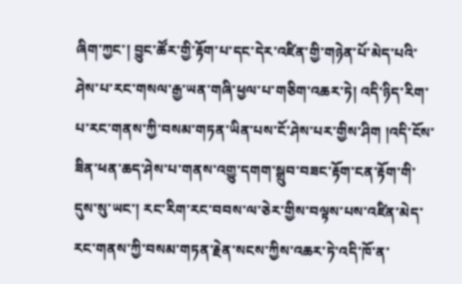ཞིག་ཀྱང་། བྱུང་ཚོར་གྱི་རྟོག་པ་དང་དེར་འཛིན་གྱི་གཉེན་པོ་མེད་པའི་ཤེས་པ་རང་གསལ་རྒྱ་ཡན་གཞི་ཕྱལ་པ་གཅིག་འཆར་ཏེ། འདི་ཉིད་རིག་པ་རང་གནས་ཀྱི་བསམ་གཏན་ཡིན་པས་ངོ་ཤེས་པར་གྱིས་ཤིག །འདི་ངོས་ཟིན་ཕན་ཆད་ཤེས་པ་གནས་འགྱུ་དགག་སྒྲུབ་བཟང་རྟོག་ངན་རྟོག་གི་དུས་སུ་ཡང་། རང་རིག་རང་བབས་ལ་ཅེར་གྱིས་བལྟས་པས་འཛིན་མེད་རང་གནས་ཀྱི་བསམ་གཏན་རྗེན་སངས་ཀྱིས་འཆར་ཏེ་འདི་ཁོ་ན་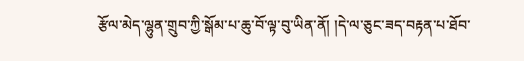རྩོལ་མེད་ལྷུན་གྲུབ་ཀྱི་སྒོམ་པ་ཆུ་བོ་ལྟ་བུ་ཡིན་ནོ། །དེ་ལ་ཅུང་ཟད་བརྟན་པ་ཐོབ་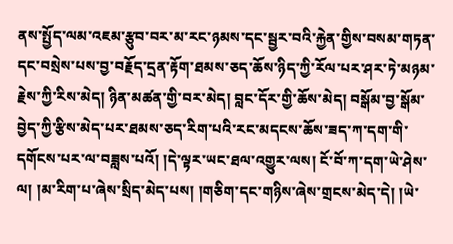ནས་སྤྱོད་ལམ་འཇམ་རྩུབ་བར་མ་རང་ཉམས་དང་སྦྱར་བའི་རྐྱེན་གྱིས་བསམ་གཏན་དང་བསྲེས་པས་བྱ་བརྗོད་དྲན་རྟོག་ཐམས་ཅད་ཆོས་ཉིད་ཀྱི་རོལ་པར་ཤར་ཏེ་མཉམ་རྗེས་ཀྱི་རིས་མེད། ཉིན་མཚན་གྱི་བར་མེད། བླང་དོར་གྱི་ཆོས་མེད། བསྒོམ་བྱ་སྒོམ་བྱེད་ཀྱི་རྩིས་མེད་པར་ཐམས་ཅད་རིག་པའི་རང་མདངས་ཆོས་ཟད་ཀ་དག་གི་དགོངས་པར་ལ་བཟླས་པའོ། །དེ་ལྟར་ཡང་ཐལ་འགྱུར་ལས། ངོ་བོ་ཀ་དག་ཡེ་ཤེས་ལ། །མ་རིག་པ་ཞེས་སྲིད་མེད་པས། །གཅིག་དང་གཉིས་ཞེས་གྲངས་མེད་དེ། །ཡེ་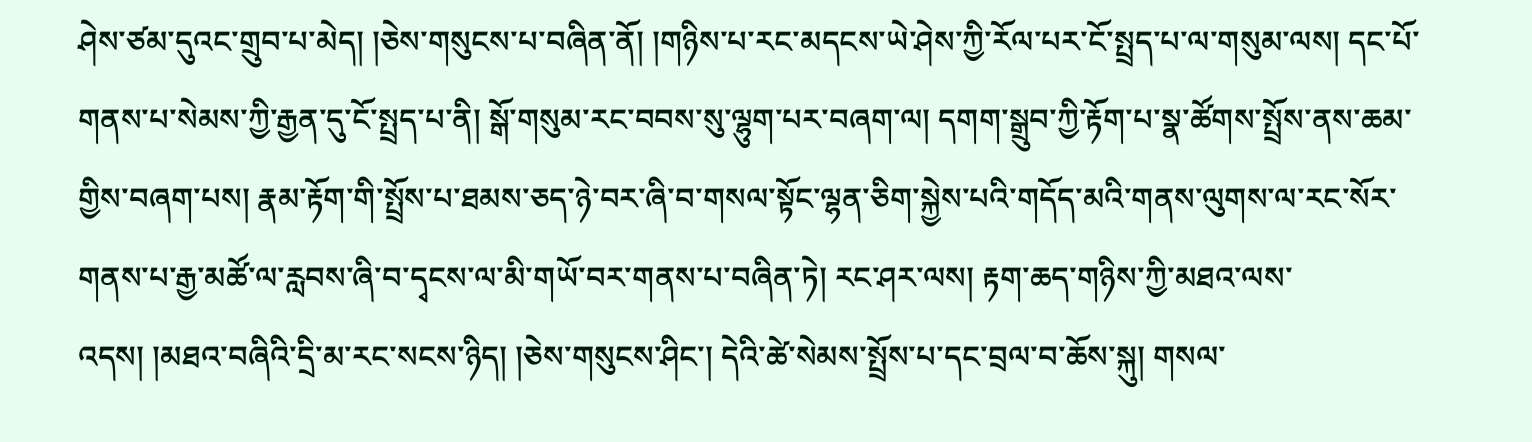ཤེས་ཙམ་དུའང་གྲུབ་པ་མེད། །ཅེས་གསུངས་པ་བཞིན་ནོ། །གཉིས་པ་རང་མདངས་ཡེ་ཤེས་ཀྱི་རོལ་པར་ངོ་སྤྲད་པ་ལ་གསུམ་ལས། དང་པོ་གནས་པ་སེམས་ཀྱི་རྒྱན་དུ་ངོ་སྤྲད་པ་ནི། སྒོ་གསུམ་རང་བབས་སུ་ལྷུག་པར་བཞག་ལ། དགག་སྒྲུབ་ཀྱི་རྟོག་པ་སྣ་ཚོགས་སྤྲོས་ནས་ཆམ་གྱིས་བཞག་པས། རྣམ་རྟོག་གི་སྤྲོས་པ་ཐམས་ཅད་ཉེ་བར་ཞི་བ་གསལ་སྟོང་ལྷན་ཅིག་སྐྱེས་པའི་གདོད་མའི་གནས་ལུགས་ལ་རང་སོར་གནས་པ་རྒྱ་མཚོ་ལ་རླབས་ཞི་བ་དྭངས་ལ་མི་གཡོ་བར་གནས་པ་བཞིན་ཏེ། རང་ཤར་ལས། རྟག་ཆད་གཉིས་ཀྱི་མཐའ་ལས་འདས། །མཐའ་བཞིའི་དྲི་མ་རང་སངས་ཉིད། །ཅེས་གསུངས་ཤིང་། དེའི་ཚེ་སེམས་སྤྲོས་པ་དང་བྲལ་བ་ཆོས་སྐུ། གསལ་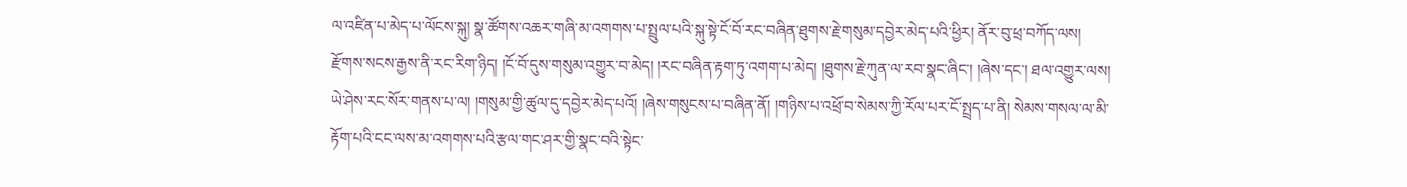ལ་འཛིན་པ་མེད་པ་ལོངས་སྐུ། སྣ་ཚོགས་འཆར་གཞི་མ་འགགས་པ་སྤྲུལ་པའི་སྐུ་སྟེ་ངོ་བོ་རང་བཞིན་ཐུགས་རྗེ་གསུམ་དབྱེར་མེད་པའི་ཕྱིར། ནོར་བུ་ཕྲ་བཀོད་ལས། རྫོགས་སངས་རྒྱས་ནི་རང་རིག་ཉིད། །ངོ་བོ་དུས་གསུམ་འགྱུར་བ་མེད། །རང་བཞིན་རྟག་ཏུ་འགག་པ་མེད། །ཐུགས་རྗེ་ཀུན་ལ་རབ་སྣང་ཞིང་། །ཞེས་དང་། ཐལ་འགྱུར་ལས། ཡེ་ཤེས་རང་སོར་གནས་པ་ལ། །གསུམ་གྱི་ཚུལ་དུ་དབྱེར་མེད་པའོ། །ཞེས་གསུངས་པ་བཞིན་ནོ། །གཉིས་པ་འཕྲོ་བ་སེམས་ཀྱི་རོལ་པར་ངོ་སྤྲད་པ་ནི། སེམས་གསལ་ལ་མི་རྟོག་པའི་ངང་ལས་མ་འགགས་པའི་རྩལ་གང་ཤར་གྱི་སྣང་བའི་སྟེང་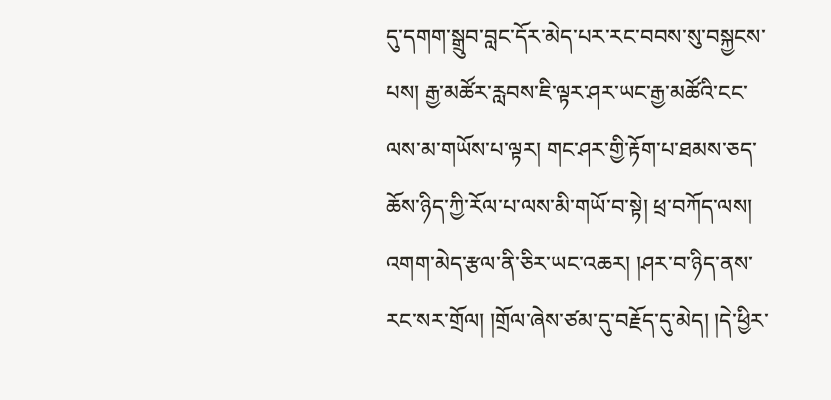དུ་དགག་སྒྲུབ་བླང་དོར་མེད་པར་རང་བབས་སུ་བསྐྱངས་པས། རྒྱ་མཚོར་རླབས་ཇི་ལྟར་ཤར་ཡང་རྒྱ་མཚོའི་ངང་ལས་མ་གཡོས་པ་ལྟར། གང་ཤར་གྱི་རྟོག་པ་ཐམས་ཅད་ཆོས་ཉིད་ཀྱི་རོལ་པ་ལས་མི་གཡོ་བ་སྟེ། ཕྲ་བཀོད་ལས། འགག་མེད་རྩལ་ནི་ཅིར་ཡང་འཆར། །ཤར་བ་ཉིད་ནས་རང་སར་གྲོལ། །གྲོལ་ཞེས་ཙམ་དུ་བརྗོད་དུ་མེད། །དེ་ཕྱིར་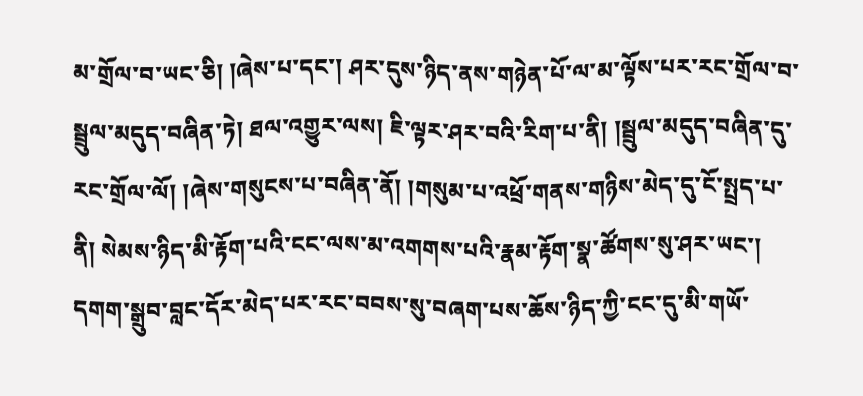མ་གྲོལ་བ་ཡང་ཅི། །ཞེས་པ་དང་། ཤར་དུས་ཉིད་ནས་གཉེན་པོ་ལ་མ་ལྟོས་པར་རང་གྲོལ་བ་སྦྲུལ་མདུད་བཞིན་ཏེ། ཐལ་འགྱུར་ལས། ཇི་ལྟར་ཤར་བའི་རིག་པ་ནི། །སྦྲུལ་མདུད་བཞིན་དུ་རང་གྲོལ་ལོ། །ཞེས་གསུངས་པ་བཞིན་ནོ། །གསུམ་པ་འཕྲོ་གནས་གཉིས་མེད་དུ་ངོ་སྤྲད་པ་ནི། སེམས་ཉིད་མི་རྟོག་པའི་ངང་ལས་མ་འགགས་པའི་རྣམ་རྟོག་སྣ་ཚོགས་སུ་ཤར་ཡང་། དགག་སྒྲུབ་བླང་དོར་མེད་པར་རང་བབས་སུ་བཞག་པས་ཆོས་ཉིད་ཀྱི་ངང་དུ་མི་གཡོ་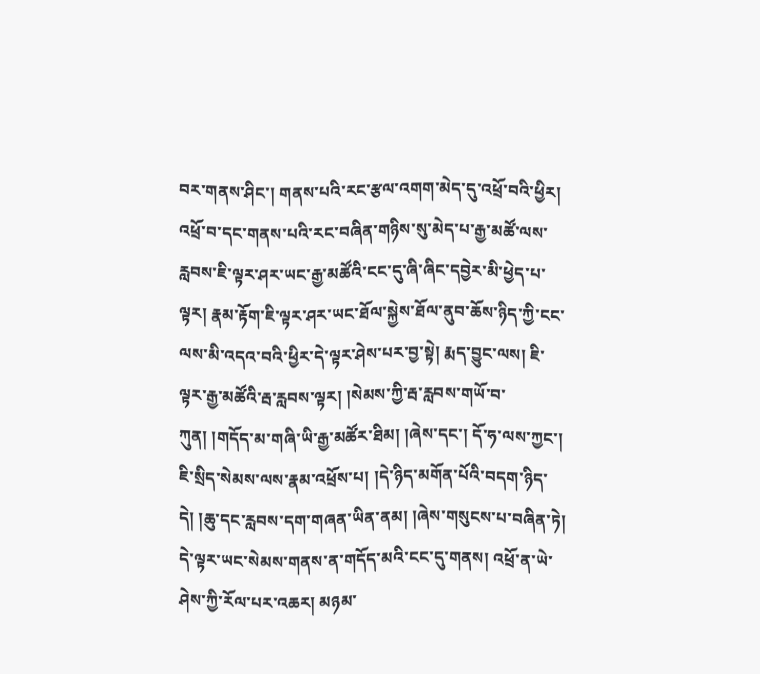བར་གནས་ཤིང་། གནས་པའི་རང་རྩལ་འགག་མེད་དུ་འཕྲོ་བའི་ཕྱིར། འཕྲོ་བ་དང་གནས་པའི་རང་བཞིན་གཉིས་སུ་མེད་པ་རྒྱ་མཚོ་ལས་རླབས་ཇི་ལྟར་ཤར་ཡང་རྒྱ་མཚོའི་ངང་དུ་ཞི་ཞིང་དབྱེར་མི་ཕྱེད་པ་ལྟར། རྣམ་རྟོག་ཇི་ལྟར་ཤར་ཡང་ཐོལ་སྐྱེས་ཐོལ་ནུབ་ཆོས་ཉིད་ཀྱི་ངང་ལས་མི་འདའ་བའི་ཕྱིར་དེ་ལྟར་ཤེས་པར་བྱ་སྟེ། རྨད་བྱུང་ལས། ཇི་ལྟར་རྒྱ་མཚོའི་རྦ་རླབས་ལྟར། །སེམས་ཀྱི་རྦ་རླབས་གཡོ་བ་ཀུན། །གདོད་མ་གཞི་ཡི་རྒྱ་མཚོར་ཐིམ། །ཞེས་དང་། དོ་ཧ་ལས་ཀྱང་། ཇི་སྲིད་སེམས་ལས་རྣམ་འཕྲོས་པ། །དེ་ཉིད་མགོན་པོའི་བདག་ཉིད་དེ། །ཆུ་དང་རླབས་དག་གཞན་ཡིན་ནམ། །ཞེས་གསུངས་པ་བཞིན་ཏེ། དེ་ལྟར་ཡང་སེམས་གནས་ན་གདོད་མའི་ངང་དུ་གནས། འཕྲོ་ན་ཡེ་ཤེས་ཀྱི་རོལ་པར་འཆར། མཉམ་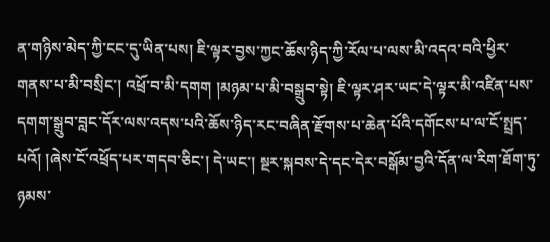ན་གཉིས་མེད་ཀྱི་ངང་དུ་ཡིན་པས། ཇི་ལྟར་བྱས་ཀྱང་ཆོས་ཉིད་ཀྱི་རོལ་པ་ལས་མི་འདའ་བའི་ཕྱིར་གནས་པ་མི་བསྲིང་། འཕྲོ་བ་མི་དགག །མཉམ་པ་མི་བསྒྲུབ་སྟེ། ཇི་ལྟར་ཤར་ཡང་དེ་ལྟར་མི་འཛིན་པས་དགག་སྒྲུབ་བླང་དོར་ལས་འདས་པའི་ཆོས་ཉིད་རང་བཞིན་རྫོགས་པ་ཆེན་པོའི་དགོངས་པ་ལ་ངོ་སྤྲད་པའོ། །ཞེས་ངོ་འཕྲོད་པར་གདབ་ཅིང་། དེ་ཡང་། སྔར་སྐབས་དེ་དང་དེར་བསྒོམ་བྱའི་དོན་ལ་རིག་ཐོག་ཏུ་ཉམས་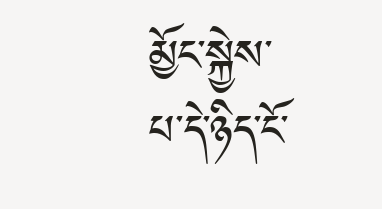མྱོང་སྐྱེས་པ་དེ་ཉིད་ངོ་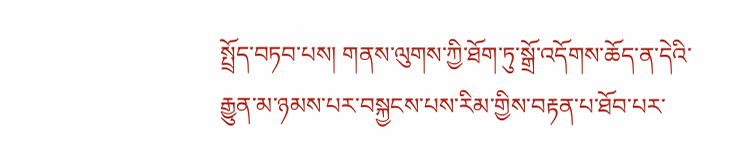སྤྲོད་བཏབ་པས། གནས་ལུགས་ཀྱི་ཐོག་ཏུ་སྒྲོ་འདོགས་ཆོད་ན་དེའི་རྒྱུན་མ་ཉམས་པར་བསྐྱངས་པས་རིམ་གྱིས་བརྟན་པ་ཐོབ་པར་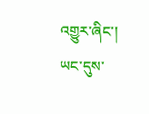འགྱུར་ཞིང་། ཡང་དུས་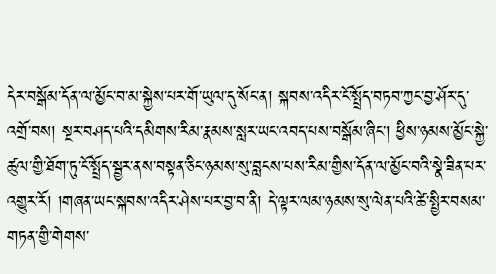དེར་བསྒོམ་དོན་ལ་མྱོང་བ་མ་སྐྱེས་པར་གོ་ཡུལ་དུ་སོང་ན། སྐབས་འདིར་ངོ་སྤྲོད་བཏབ་ཀྱང་བྱ་ཤོར་དུ་འགྲོ་བས། སྔར་བཤད་པའི་དམིགས་རིམ་རྣམས་སླར་ཡང་འབད་པས་བསྒོམ་ཞིང་། ཕྱིས་ཉམས་མྱོང་སྐྱེ་ཚུལ་གྱི་ཐོག་ཏུ་ངོ་སྤྲོད་སྦྱར་ནས་བསྟན་ཅིང་ཉམས་སུ་བླངས་པས་རིམ་གྱིས་དོན་ལ་མྱོང་བའི་སྣེ་ཟིན་པར་འགྱུར་རོ། །གཞན་ཡང་སྐབས་འདིར་ཤེས་པར་བྱ་བ་ནི། དེ་ལྟར་ལམ་ཉམས་སུ་ལེན་པའི་ཚེ་སྤྱིར་བསམ་གཏན་གྱི་གེགས་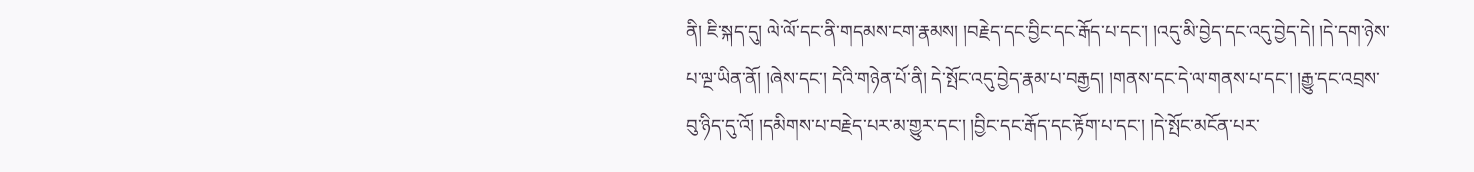ནི། ཇི་སྐད་དུ། ལེ་ལོ་དང་ནི་གདམས་ངག་རྣམས། །བརྗེད་དང་བྱིང་དང་རྒོད་པ་དང་། །འདུ་མི་བྱེད་དང་འདུ་བྱེད་དེ། །དེ་དག་ཉེས་པ་ལྔ་ཡིན་ནོ། །ཞེས་དང་། དེའི་གཉེན་པོ་ནི། དེ་སྤོང་འདུ་བྱེད་རྣམ་པ་བརྒྱད། །གནས་དང་དེ་ལ་གནས་པ་དང་། །རྒྱུ་དང་འབྲས་བུ་ཉིད་དུ་འོ། །དམིགས་པ་བརྗེད་པར་མ་གྱུར་དང་། །བྱིང་དང་རྒོད་དང་རྟོག་པ་དང་། །དེ་སྤོང་མངོན་པར་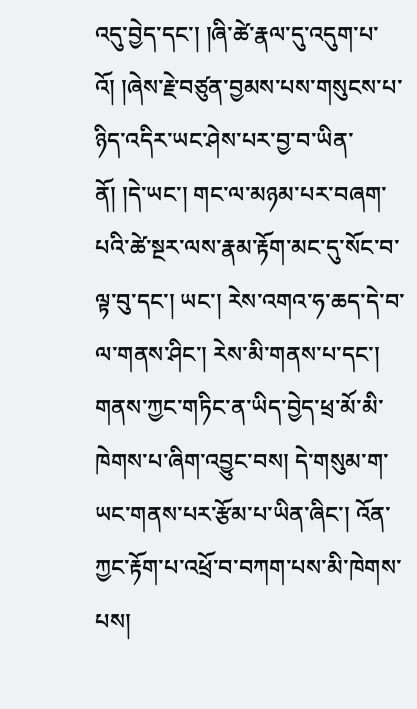འདུ་བྱེད་དང་། །ཞི་ཚེ་རྣལ་དུ་འདུག་པ་འོ། །ཞེས་རྗེ་བཙུན་བྱམས་པས་གསུངས་པ་ཉིད་འདིར་ཡང་ཤེས་པར་བྱ་བ་ཡིན་ནོ། །དེ་ཡང་། གང་ལ་མཉམ་པར་བཞག་པའི་ཚེ་སྔར་ལས་རྣམ་རྟོག་མང་དུ་སོང་བ་ལྟ་བུ་དང་། ཡང་། རེས་འགའ་ཧ་ཆད་དེ་བ་ལ་གནས་ཤིང་། རེས་མི་གནས་པ་དང་། གནས་ཀྱང་གཏིང་ན་ཡིད་བྱེད་ཕྲ་མོ་མི་ཁེགས་པ་ཞིག་འབྱུང་བས། དེ་གསུམ་ག་ཡང་གནས་པར་རྩོམ་པ་ཡིན་ཞིང་། འོན་ཀྱང་རྟོག་པ་འཕྲོ་བ་བཀག་པས་མི་ཁེགས་པས།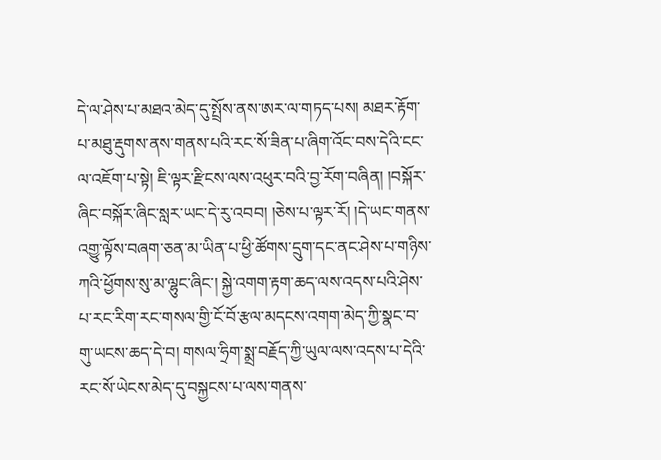དེ་ལ་ཤེས་པ་མཐའ་མེད་དུ་སྤྲོས་ནས་ཨར་ལ་གཏད་པས། མཐར་རྟོག་པ་མཐུ་རྡུགས་ནས་གནས་པའི་རང་སོ་ཟིན་པ་ཞིག་འོང་བས་དེའི་ངང་ལ་འཇོག་པ་སྟེ། ཇི་ལྟར་རྫིངས་ལས་འཕུར་བའི་བྱ་རོག་བཞིན། །བསྐོར་ཞིང་བསྐོར་ཞིང་སླར་ཡང་དེ་རུ་འབབ། །ཅེས་པ་ལྟར་རོ། །དེ་ཡང་གནས་འགྱུ་ལྟོས་བཞག་ཅན་མ་ཡིན་པ་ཕྱི་ཚོགས་དྲུག་དང་ནང་ཤེས་པ་གཉིས་ཀའི་ཕྱོགས་སུ་མ་ལྷུང་ཞིང་། སྐྱེ་འགག་རྟག་ཆད་ལས་འདས་པའི་ཤེས་པ་རང་རིག་རང་གསལ་གྱི་ངོ་བོ་རྩལ་མདངས་འགག་མེད་ཀྱི་སྣང་བ་གུ་ཡངས་ཆད་དེ་བ། གསལ་ཧྲིག་སྨྲ་བརྗོད་ཀྱི་ཡུལ་ལས་འདས་པ་དེའི་རང་སོ་ཡེངས་མེད་དུ་བསྐྱངས་པ་ལས་གནས་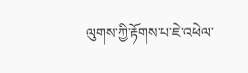ལུགས་ཀྱི་རྟོགས་པ་ཇེ་འཕེལ་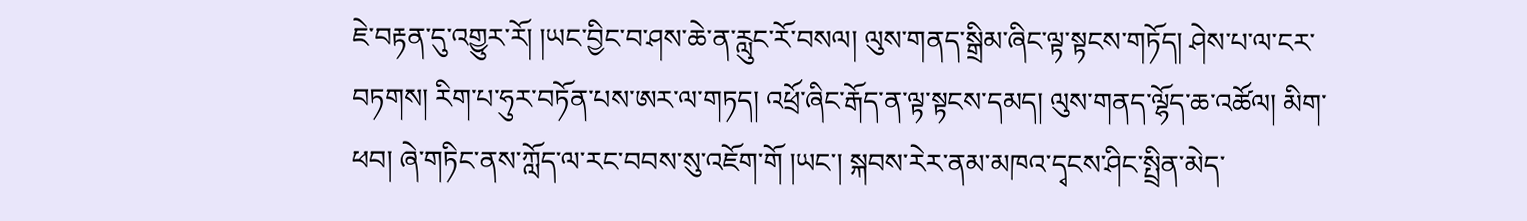ཇེ་བརྟན་དུ་འགྱུར་རོ། །ཡང་བྱིང་བ་ཤས་ཆེ་ན་རླུང་རོ་བསལ། ལུས་གནད་སྒྲིམ་ཞིང་ལྟ་སྟངས་གཏོད། ཤེས་པ་ལ་ངར་བཏགས། རིག་པ་ཧུར་བཏོན་པས་ཨར་ལ་གཏད། འཕྲོ་ཞིང་རྒོད་ན་ལྟ་སྟངས་དམད། ལུས་གནད་ལྷོད་ཆ་འཚོལ། མིག་ཕབ། ཞེ་གཏིང་ནས་ཀློད་ལ་རང་བབས་སུ་འཇོག་གོ །ཡང་། སྐབས་རེར་ནམ་མཁའ་དྭངས་ཤིང་སྤྲིན་མེད་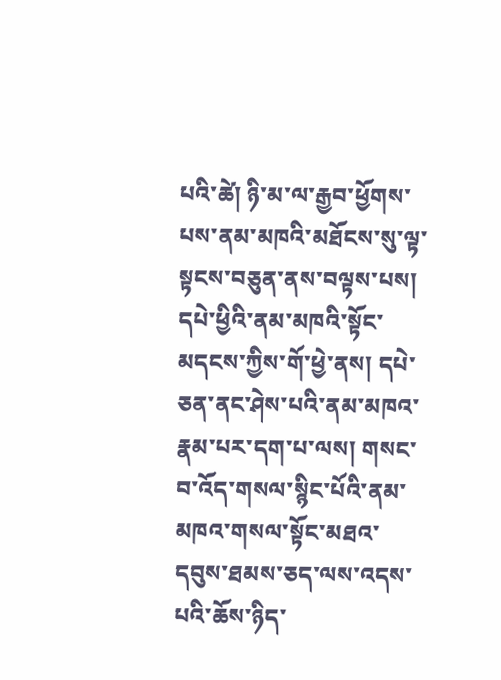པའི་ཚེ། ཉི་མ་ལ་རྒྱབ་ཕྱོགས་པས་ནམ་མཁའི་མཐོངས་སུ་ལྟ་སྟངས་བཅུན་ནས་བལྟས་པས། དཔེ་ཕྱིའི་ནམ་མཁའི་སྟོང་མདངས་ཀྱིས་གོ་ཕྱེ་ནས། དཔེ་ཅན་ནང་ཤེས་པའི་ནམ་མཁའ་རྣམ་པར་དག་པ་ལས། གསང་བ་འོད་གསལ་སྙིང་པོའི་ནམ་མཁའ་གསལ་སྟོང་མཐའ་དབུས་ཐམས་ཅད་ལས་འདས་པའི་ཆོས་ཉིད་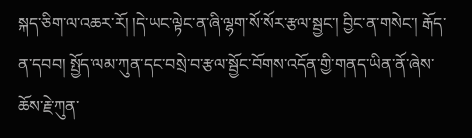སྐད་ཅིག་ལ་འཆར་རོ། །དེ་ཡང་ལྟེང་ན་ཞི་ལྷག་སོ་སོར་རྩལ་སྦྱང་། བྱིང་ན་གསེང་། རྒོད་ན་དབབ། སྤྱོད་ལམ་ཀུན་དང་བསྲེ་བ་རྩལ་སྦྱོང་བོགས་འདོན་གྱི་གནད་ཡིན་ནོ་ཞེས་ཆོས་རྗེ་ཀུན་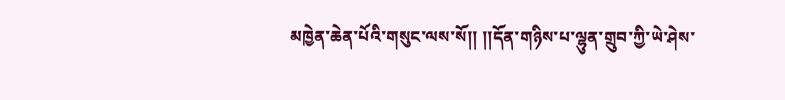མཁྱེན་ཆེན་པོའི་གསུང་ལས་སོ།། །།དོན་གཉིས་པ་ལྷུན་གྲུབ་ཀྱི་ཡེ་ཤེས་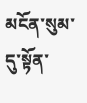མངོན་སུམ་དུ་སྟོན་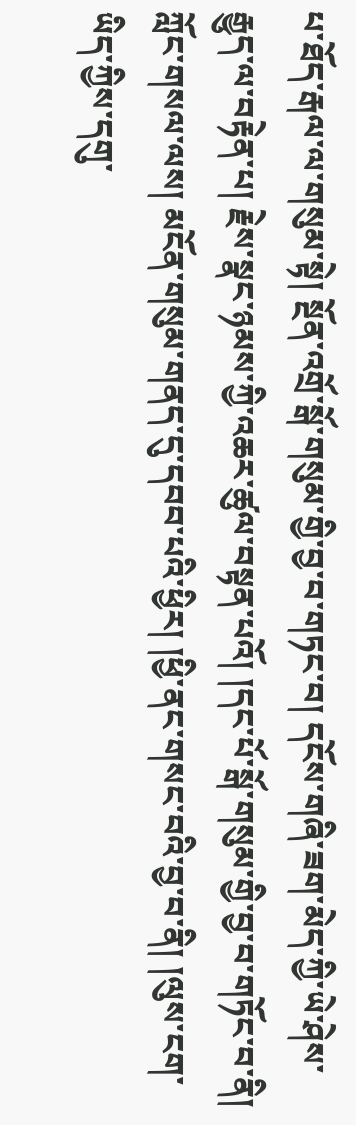པ་ཐོད་རྒལ་ལ་གསུམ་སྟེ། སྔོན་འགྲོ་སྒོ་གསུམ་གྱི་བྱ་བ་གཏང་བ། དངོས་གཞི་ཟག་མེད་ཀྱི་ཡེ་ཤེས་རྒྱུད་ལ་བརྟེན་པ། རྗེས་སྣང་ཉམས་ཀྱི་འཆར་ཚུལ་བསྟན་པའོ། །དང་པོ་སྒོ་གསུམ་གྱི་བྱ་བ་གཏོང་བ་ནི། ཀློང་གསལ་ལས། མངོན་གསུམ་གནད་དུ་དབབ་པའི་ཕྱིར། །ཕྱི་ནང་གསང་བའི་བྱ་བ་ནི། །ལུས་ངག་ཡིད་ཀྱིས་དགུ་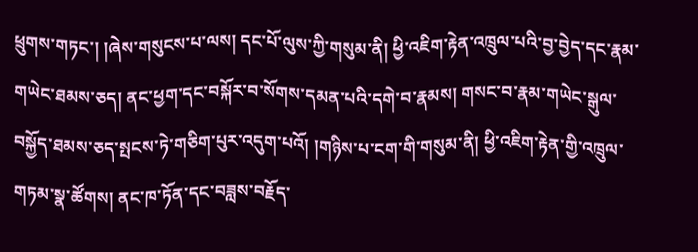ཕྲུགས་གཏང་། །ཞེས་གསུངས་པ་ལས། དང་པོ་ལུས་ཀྱི་གསུམ་ནི། ཕྱི་འཇིག་རྟེན་འཁྲུལ་པའི་བྱ་བྱེད་དང་རྣམ་གཡེང་ཐམས་ཅད། ནང་ཕྱག་དང་བསྐོར་བ་སོགས་དམན་པའི་དགེ་བ་རྣམས། གསང་བ་རྣམ་གཡེང་སྒུལ་བསྐྱོད་ཐམས་ཅད་སྤངས་ཏེ་གཅིག་པུར་འདུག་པའོ། །གཉིས་པ་ངག་གི་གསུམ་ནི། ཕྱི་འཇིག་རྟེན་གྱི་འཁྲུལ་གཏམ་སྣ་ཚོགས། ནང་ཁ་ཏོན་དང་བཟླས་བརྗོད་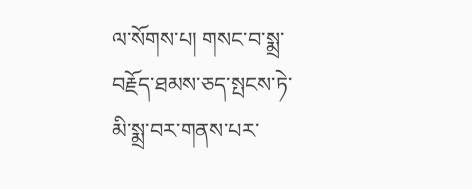ལ་སོགས་པ། གསང་བ་སྨྲ་བརྗོད་ཐམས་ཅད་སྤངས་ཏེ་མི་སྨྲ་བར་གནས་པར་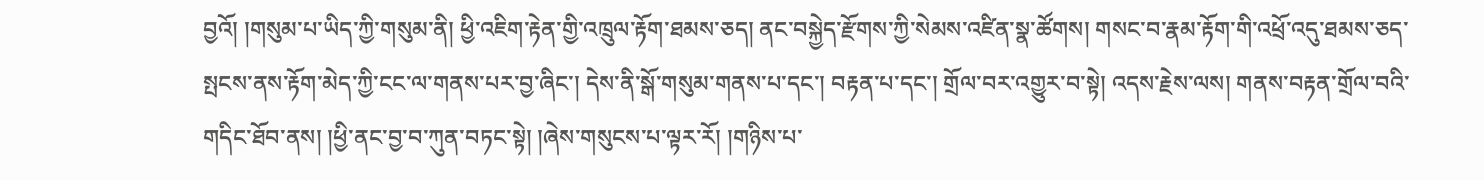བྱའོ། །གསུམ་པ་ཡིད་ཀྱི་གསུམ་ནི། ཕྱི་འཇིག་རྟེན་གྱི་འཁྲུལ་རྟོག་ཐམས་ཅད། ནང་བསྐྱེད་རྫོགས་ཀྱི་སེམས་འཛིན་སྣ་ཚོགས། གསང་བ་རྣམ་རྟོག་གི་འཕྲོ་འདུ་ཐམས་ཅད་སྤངས་ནས་རྟོག་མེད་ཀྱི་ངང་ལ་གནས་པར་བྱ་ཞིང་། དེས་ནི་སྒོ་གསུམ་གནས་པ་དང་། བརྟན་པ་དང་། གྲོལ་བར་འགྱུར་བ་སྟེ། འདས་རྗེས་ལས། གནས་བརྟན་གྲོལ་བའི་གདིང་ཐོབ་ནས། །ཕྱི་ནང་བྱ་བ་ཀུན་བཏང་སྟེ། །ཞེས་གསུངས་པ་ལྟར་རོ། །གཉིས་པ་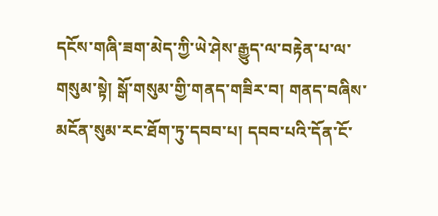དངོས་གཞི་ཟག་མེད་ཀྱི་ཡེ་ཤེས་རྒྱུད་ལ་བརྟེན་པ་ལ་གསུམ་སྟེ། སྒོ་གསུམ་གྱི་གནད་གཟིར་བ། གནད་བཞིས་མངོན་སུམ་རང་ཐོག་ཏུ་དབབ་པ། དབབ་པའི་དོན་ངོ་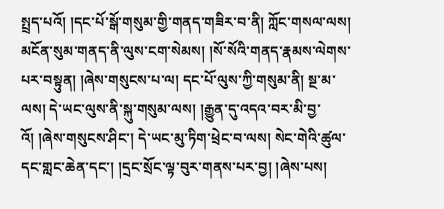སྤྲད་པའོ། །དང་པོ་སྒོ་གསུམ་གྱི་གནད་གཟིར་བ་ནི། ཀློང་གསལ་ལས། མངོན་སུམ་གནད་ནི་ལུས་ངག་སེམས། །སོ་སོའི་གནད་རྣམས་ལེགས་པར་བསྟུན། །ཞེས་གསུངས་པ་ལ། དང་པོ་ལུས་ཀྱི་གསུམ་ནི། སྔ་མ་ལས། དེ་ཡང་ལུས་ནི་སྐུ་གསུམ་ལས། །རྒྱུན་དུ་འདའ་བར་མི་བྱ་འོ། །ཞེས་གསུངས་ཤིང་། དེ་ཡང་མུ་ཏིག་ཕྲེང་བ་ལས། སེང་གེའི་ཚུལ་དང་གླང་ཆེན་དང་། །དྲང་སྲོང་ལྟ་བུར་གནས་པར་བྱ། །ཞེས་པས།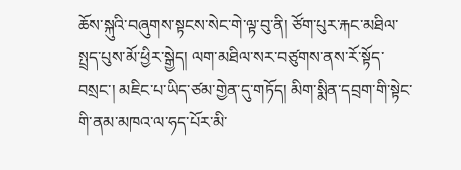ཆོས་སྐུའི་བཞུགས་སྟངས་སེང་གེ་ལྟ་བུ་ནི། ཙོག་པུར་རྐང་མཐིལ་སྤྲད་པུས་མོ་ཕྱིར་སྒྱེད། ལག་མཐིལ་སར་བཙུགས་ནས་རོ་སྟོད་བསྲང་། མཇིང་པ་ཡིད་ཙམ་གྱེན་དུ་གཏོད། མིག་སྨིན་དབྲག་གི་སྟེང་གི་ནམ་མཁའ་ལ་ཧད་པོར་མི་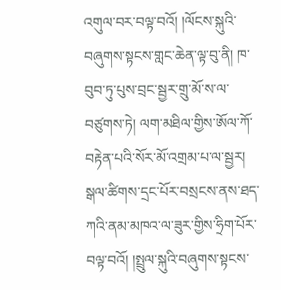འགུལ་བར་བལྟ་བའོ། །ལོངས་སྐུའི་བཞུགས་སྟངས་གླང་ཆེན་ལྟ་བུ་ནི། ཁ་བུབ་ཏུ་པུས་བྲང་སྦྱར་གྲུ་མོ་ས་ལ་བཙུགས་ཏེ། ལག་མཐིལ་གྱིས་ཨོལ་ཀོ་བརྟེན་པའི་སོར་མོ་འགྲམ་པ་ལ་སྦྱར། སྒལ་ཚིགས་དྲང་པོར་བསྲངས་ནས་ཐད་ཀའི་ནམ་མཁའ་ལ་ཟུར་གྱིས་ཧྲིག་པོར་བལྟ་བའོ། །སྤྲུལ་སྐུའི་བཞུགས་སྟངས་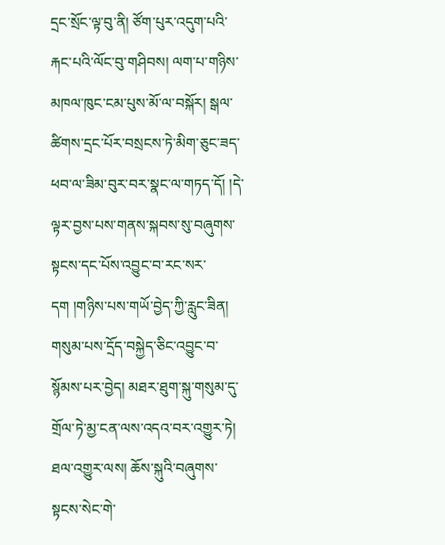དྲང་སྲོང་ལྟ་བུ་ནི། ཙོག་པུར་འདུག་པའི་རྐང་པའི་ལོང་བུ་གཤིབས། ལག་པ་གཉིས་མཁལ་ཁུང་ངམ་པུས་མོ་ལ་བསྐོར། སྒལ་ཚིགས་དྲང་པོར་བསྲངས་ཏེ་མིག་ཅུང་ཟད་ཕབ་ལ་ཟིམ་བུར་བར་སྣང་ལ་གཏད་དོ། །དེ་ལྟར་བྱས་པས་གནས་སྐབས་སུ་བཞུགས་སྟངས་དང་པོས་འབྱུང་བ་རང་སར་དག །གཉིས་པས་གཡོ་བྱེད་ཀྱི་རླུང་ཟིན། གསུམ་པས་དྲོད་བསྐྱེད་ཅིང་འབྱུང་བ་སྙོམས་པར་བྱེད། མཐར་ཐུག་སྐུ་གསུམ་དུ་གྲོལ་ཏེ་མྱ་ངན་ལས་འདའ་བར་འགྱུར་ཏེ། ཐལ་འགྱུར་ལས། ཆོས་སྐུའི་བཞུགས་སྟངས་སེང་གེ་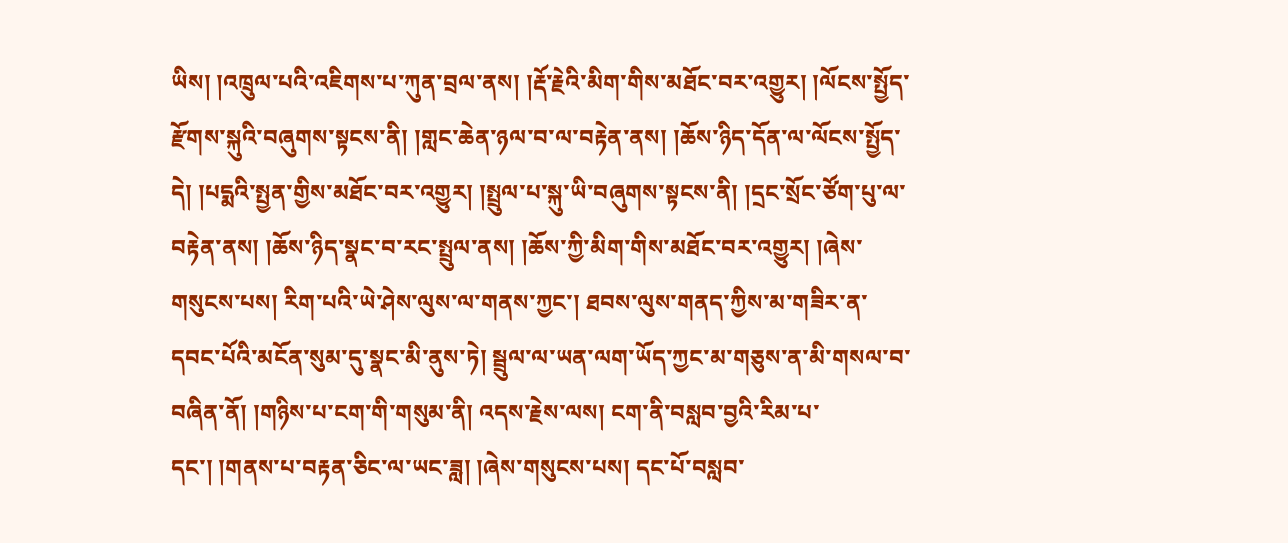ཡིས། །འཁྲུལ་པའི་འཇིགས་པ་ཀུན་བྲལ་ནས། །རྡོ་རྗེའི་མིག་གིས་མཐོང་བར་འགྱུར། །ལོངས་སྤྱོད་རྫོགས་སྐུའི་བཞུགས་སྟངས་ནི། །གླང་ཆེན་ཉལ་བ་ལ་བརྟེན་ནས། །ཆོས་ཉིད་དོན་ལ་ལོངས་སྤྱོད་དེ། །པདྨའི་སྤྱན་གྱིས་མཐོང་བར་འགྱུར། །སྤྲུལ་པ་སྐུ་ཡི་བཞུགས་སྟངས་ནི། །དྲང་སྲོང་ཙོག་པུ་ལ་བརྟེན་ནས། །ཆོས་ཉིད་སྣང་བ་རང་སྤྲུལ་ནས། །ཆོས་ཀྱི་མིག་གིས་མཐོང་བར་འགྱུར། །ཞེས་གསུངས་པས། རིག་པའི་ཡེ་ཤེས་ལུས་ལ་གནས་ཀྱང་། ཐབས་ལུས་གནད་ཀྱིས་མ་གཟིར་ན་དབང་པོའི་མངོན་སུམ་དུ་སྣང་མི་ནུས་ཏེ། སྦྲུལ་ལ་ཡན་ལག་ཡོད་ཀྱང་མ་གཅུས་ན་མི་གསལ་བ་བཞིན་ནོ། །གཉིས་པ་ངག་གི་གསུམ་ནི། འདས་རྗེས་ལས། ངག་ནི་བསླབ་བྱའི་རིམ་པ་དང་། །གནས་པ་བརྟན་ཅིང་ལ་ཡང་ཟླ། །ཞེས་གསུངས་པས། དང་པོ་བསླབ་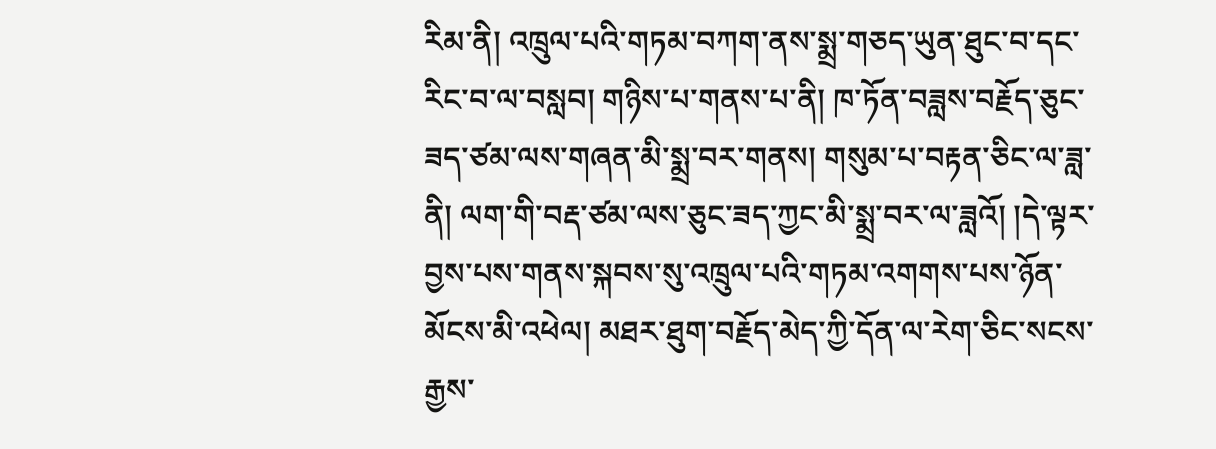རིམ་ནི། འཁྲུལ་པའི་གཏམ་བཀག་ནས་སྨྲ་གཅད་ཡུན་ཐུང་བ་དང་རིང་བ་ལ་བསླབ། གཉིས་པ་གནས་པ་ནི། ཁ་ཏོན་བཟླས་བརྗོད་ཅུང་ཟད་ཙམ་ལས་གཞན་མི་སྨྲ་བར་གནས། གསུམ་པ་བརྟན་ཅིང་ལ་ཟླ་ནི། ལག་གི་བརྡ་ཙམ་ལས་ཅུང་ཟད་ཀྱང་མི་སྨྲ་བར་ལ་ཟླའོ། །དེ་ལྟར་བྱས་པས་གནས་སྐབས་སུ་འཁྲུལ་པའི་གཏམ་འགགས་པས་ཉོན་མོངས་མི་འཕེལ། མཐར་ཐུག་བརྗོད་མེད་ཀྱི་དོན་ལ་རེག་ཅིང་སངས་རྒྱས་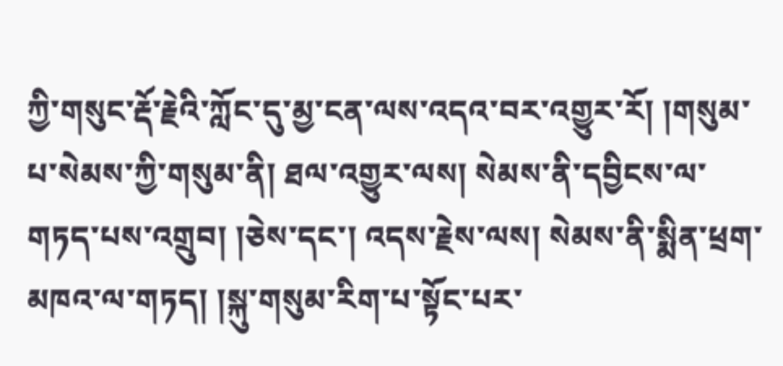ཀྱི་གསུང་རྡོ་རྗེའི་ཀློང་དུ་མྱ་ངན་ལས་འདའ་བར་འགྱུར་རོ། །གསུམ་པ་སེམས་ཀྱི་གསུམ་ནི། ཐལ་འགྱུར་ལས། སེམས་ནི་དབྱིངས་ལ་གཏད་པས་འགྲུབ། །ཅེས་དང་། འདས་རྗེས་ལས། སེམས་ནི་སྨིན་ཕྲག་མཁའ་ལ་གཏད། །སྐུ་གསུམ་རིག་པ་སྟོང་པར་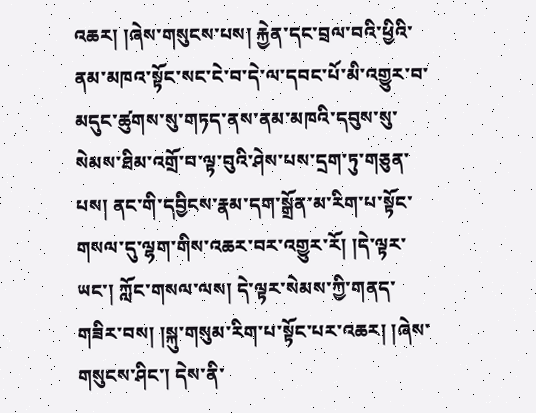འཆར། །ཞེས་གསུངས་པས། རྐྱེན་དང་བྲལ་བའི་ཕྱིའི་ནམ་མཁའ་སྟོང་སང་ངེ་བ་དེ་ལ་དབང་པོ་མི་འགྱུར་བ་མདུང་ཚུགས་སུ་གཏད་ནས་ནམ་མཁའི་དབུས་སུ་སེམས་ཐིམ་འགྲོ་བ་ལྟ་བུའི་ཤེས་པས་དྲག་ཏུ་གཅུན་པས། ནང་གི་དབྱིངས་རྣམ་དག་སྒྲོན་མ་རིག་པ་སྟོང་གསལ་དུ་ལྷག་གིས་འཆར་བར་འགྱུར་རོ། །དེ་ལྟར་ཡང་། ཀློང་གསལ་ལས། དེ་ལྟར་སེམས་ཀྱི་གནད་གཟིར་བས། །སྐུ་གསུམ་རིག་པ་སྟོང་པར་འཆར། །ཞེས་གསུངས་ཤིང་། དེས་ནི་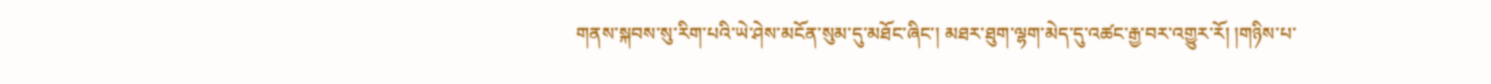གནས་སྐབས་སུ་རིག་པའི་ཡེ་ཤེས་མངོན་སུམ་དུ་མཐོང་ཞིང་། མཐར་ཐུག་ལྷག་མེད་དུ་འཚང་རྒྱ་བར་འགྱུར་རོ། །གཉིས་པ་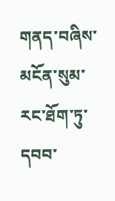གནད་བཞིས་མངོན་སུམ་རང་ཐོག་ཏུ་དབབ་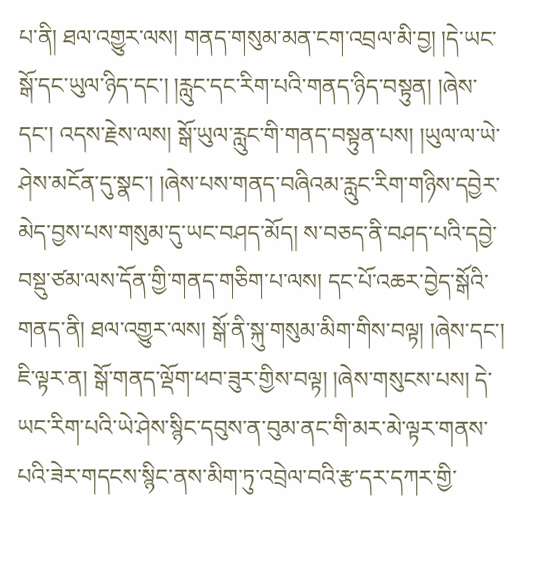པ་ནི། ཐལ་འགྱུར་ལས། གནད་གསུམ་མན་ངག་འབྲལ་མི་བྱ། །དེ་ཡང་སྒོ་དང་ཡུལ་ཉིད་དང་། །རླུང་དང་རིག་པའི་གནད་ཉིད་བསྟུན། །ཞེས་དང་། འདས་རྗེས་ལས། སྒོ་ཡུལ་རླུང་གི་གནད་བསྟུན་པས། །ཡུལ་ལ་ཡེ་ཤེས་མངོན་དུ་སྣང་། །ཞེས་པས་གནད་བཞིའམ་རླུང་རིག་གཉིས་དབྱེར་མེད་བྱས་པས་གསུམ་དུ་ཡང་བཤད་མོད། ས་བཅད་ནི་བཤད་པའི་དབྱེ་བསྡུ་ཙམ་ལས་དོན་གྱི་གནད་གཅིག་པ་ལས། དང་པོ་འཆར་བྱེད་སྒོའི་གནད་ནི། ཐལ་འགྱུར་ལས། སྒོ་ནི་སྐུ་གསུམ་མིག་གིས་བལྟ། །ཞེས་དང་། ཇི་ལྟར་ན། སྒོ་གནད་ལྡོག་ཕབ་ཟུར་གྱིས་བལྟ། །ཞེས་གསུངས་པས། དེ་ཡང་རིག་པའི་ཡེ་ཤེས་སྙིང་དབུས་ན་བུམ་ནང་གི་མར་མེ་ལྟར་གནས་པའི་ཟེར་གདངས་སྙིང་ནས་མིག་ཏུ་འབྲེལ་བའི་རྩ་དར་དཀར་གྱི་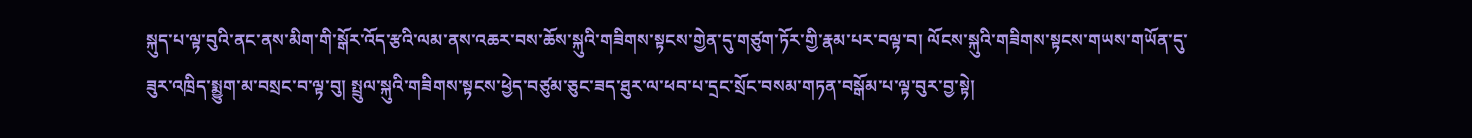སྐུད་པ་ལྟ་བུའི་ནང་ནས་མིག་གི་སྒོར་འོད་རྩའི་ལམ་ནས་འཆར་བས་ཆོས་སྐུའི་གཟིགས་སྟངས་གྱེན་དུ་གཙུག་ཏོར་གྱི་རྣམ་པར་བལྟ་བ། ལོངས་སྐུའི་གཟིགས་སྟངས་གཡས་གཡོན་དུ་ཟུར་འཁྲིད་སྨྱུག་མ་བསྲང་བ་ལྟ་བུ། སྤྲུལ་སྐུའི་གཟིགས་སྟངས་ཕྱེད་བཙུམ་ཅུང་ཟད་ཐུར་ལ་ཕབ་པ་དྲང་སྲོང་བསམ་གཏན་བསྒོམ་པ་ལྟ་བུར་བྱ་སྟེ།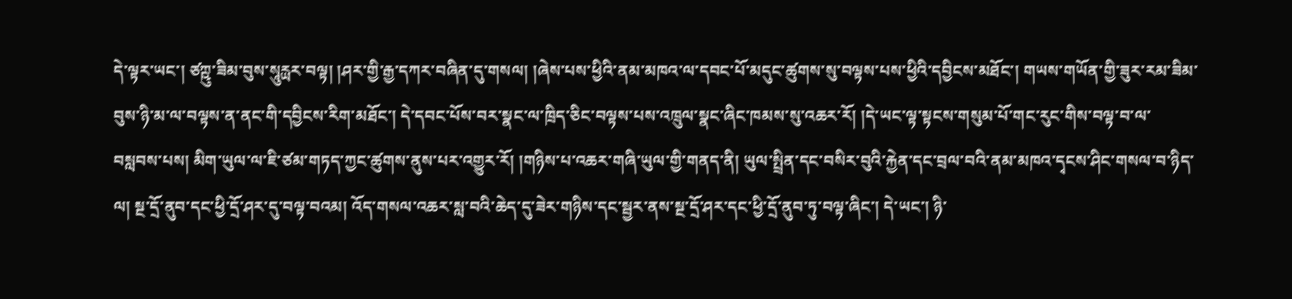དེ་ལྟར་ཡང་། ཙཀྵུ་ཟིམ་བུས་སཱུརྻར་བལྟ། །ཤར་གྱི་རྒྱ་དཀར་བཞིན་དུ་གསལ། །ཞེས་པས་ཕྱིའི་ནམ་མཁའ་ལ་དབང་པོ་མདུང་ཚུགས་སུ་བལྟས་པས་ཕྱིའི་དབྱིངས་མཐོང་། གཡས་གཡོན་གྱི་ཟུར་རམ་ཟིམ་བུས་ཉི་མ་ལ་བལྟས་ན་ནང་གི་དབྱིངས་རིག་མཐོང་། དེ་དབང་པོས་བར་སྣང་ལ་ཁྲིད་ཅིང་བལྟས་པས་འཁྲུལ་སྣང་ཞིང་ཁམས་སུ་འཆར་རོ། །དེ་ཡང་ལྟ་སྟངས་གསུམ་པོ་གང་རུང་གིས་བལྟ་བ་ལ་བསླབས་པས། མིག་ཡུལ་ལ་ཇི་ཙམ་གཏད་ཀྱང་ཚུགས་ནུས་པར་འགྱུར་རོ། །གཉིས་པ་འཆར་གཞི་ཡུལ་གྱི་གནད་ནི། ཡུལ་སྤྲིན་དང་བསིར་བུའི་རྐྱེན་དང་བྲལ་བའི་ནམ་མཁའ་དྭངས་ཤིང་གསལ་བ་ཉིད་ལ། སྔ་དྲོ་ནུབ་དང་ཕྱི་དྲོ་ཤར་དུ་བལྟ་བའམ། འོད་གསལ་འཆར་སླ་བའི་ཆེད་དུ་ཟེར་གཉིས་དང་སྦྱར་ནས་སྔ་དྲོ་ཤར་དང་ཕྱི་དྲོ་ནུབ་ཏུ་བལྟ་ཞིང་། དེ་ཡང་། ཉི་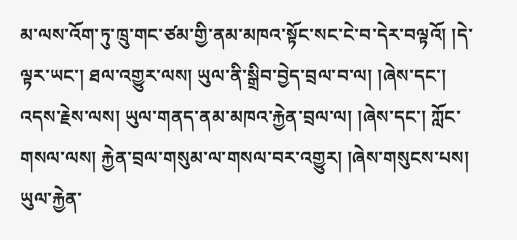མ་ལས་འོག་ཏུ་ཁྲུ་གང་ཙམ་གྱི་ནམ་མཁའ་སྟོང་སང་ངེ་བ་དེར་བལྟའོ། །དེ་ལྟར་ཡང་། ཐལ་འགྱུར་ལས། ཡུལ་ནི་སྒྲིབ་བྱེད་བྲལ་བ་ལ། །ཞེས་དང་། འདས་རྗེས་ལས། ཡུལ་གནད་ནམ་མཁའ་རྐྱེན་བྲལ་ལ། །ཞེས་དང་། ཀློང་གསལ་ལས། རྐྱེན་བྲལ་གསུམ་ལ་གསལ་བར་འགྱུར། །ཞེས་གསུངས་པས། ཡུལ་རྐྱེན་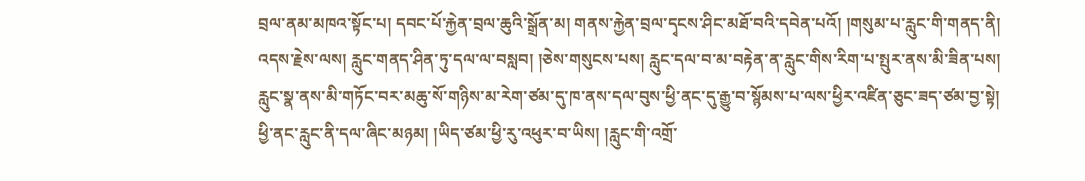བྲལ་ནམ་མཁའ་སྟོང་པ། དབང་པོ་རྐྱེན་བྲལ་ཆུའི་སྒྲོན་མ། གནས་རྐྱེན་བྲལ་དྭངས་ཤིང་མཐོ་བའི་དབེན་པའོ། །གསུམ་པ་རླུང་གི་གནད་ནི། འདས་རྗེས་ལས། རླུང་གནད་ཤིན་ཏུ་དལ་ལ་བསླབ། །ཅེས་གསུངས་པས། རླུང་དལ་བ་མ་བརྟེན་ན་རླུང་གིས་རིག་པ་སྤུར་ནས་མི་ཟིན་པས། རླུང་སྣ་ནས་མི་གཏོང་བར་མཆུ་སོ་གཉིས་མ་རེག་ཙམ་དུ་ཁ་ནས་དལ་བུས་ཕྱི་ནང་དུ་རྒྱུ་བ་སྙོམས་པ་ལས་ཕྱིར་འཛིན་ཅུང་ཟད་ཙམ་བྱ་སྟེ། ཕྱི་ནང་རླུང་ནི་དལ་ཞིང་མཉམ། །ཡིད་ཙམ་ཕྱི་རུ་འཕུར་བ་ཡིས། །རླུང་གི་འགྲོ་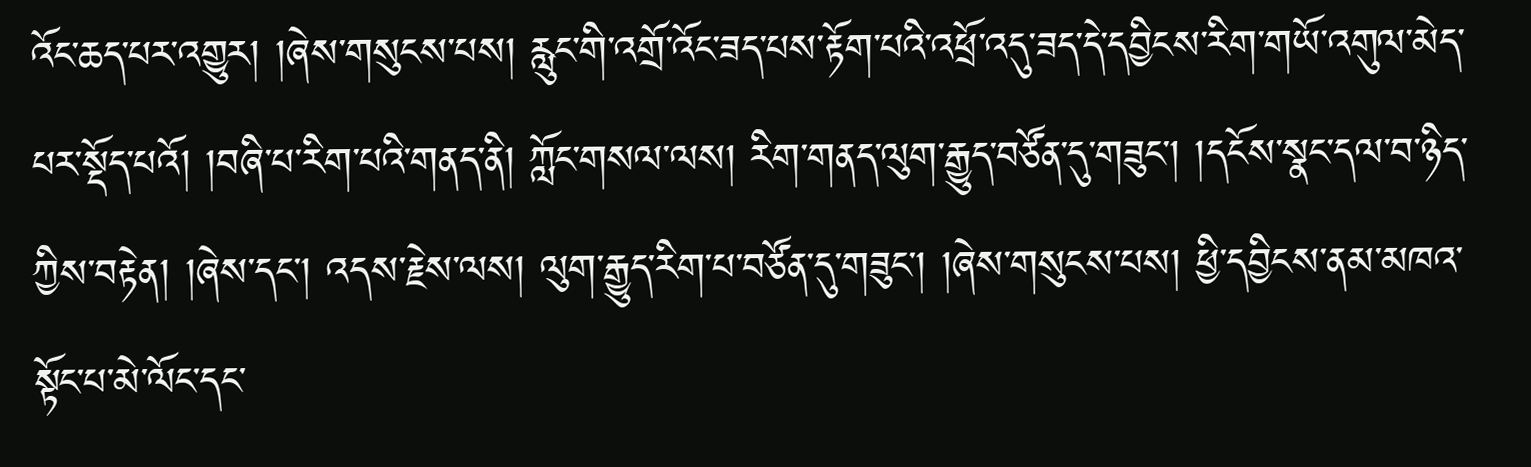འོང་ཆད་པར་འགྱུར། །ཞེས་གསུངས་པས། རླུང་གི་འགྲོ་འོང་ཟད་པས་རྟོག་པའི་འཕྲོ་འདུ་ཟད་དེ་དབྱིངས་རིག་གཡོ་འགུལ་མེད་པར་སྡོད་པའོ། །བཞི་པ་རིག་པའི་གནད་ནི། ཀློང་གསལ་ལས། རིག་གནད་ལུག་རྒྱུད་བཙོན་དུ་གཟུང་། །དངོས་སྣང་དལ་བ་ཉིད་ཀྱིས་བརྟེན། །ཞེས་དང་། འདས་རྗེས་ལས། ལུག་རྒྱུད་རིག་པ་བཙོན་དུ་གཟུང་། །ཞེས་གསུངས་པས། ཕྱི་དབྱིངས་ནམ་མཁའ་སྟོང་པ་མེ་ལོང་དང་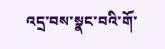འདྲ་བས་སྣང་བའི་གོ་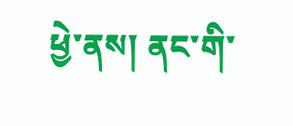ཕྱེ་ནས། ནང་གི་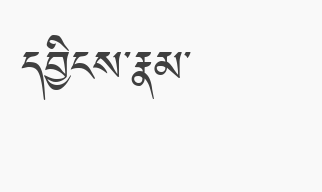དབྱིངས་རྣམ་